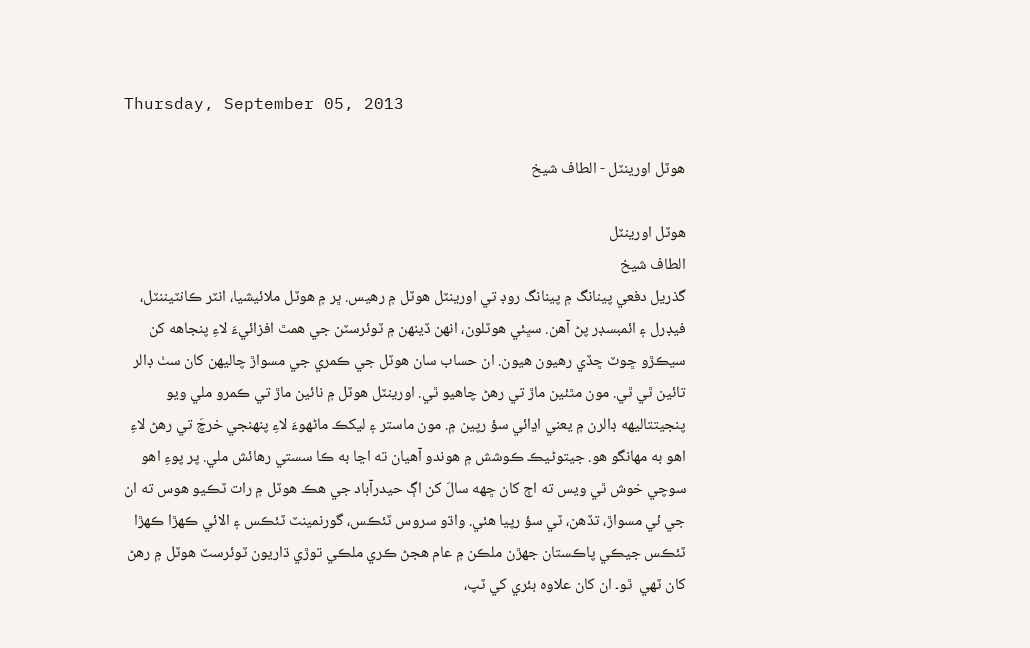Thursday, September 05, 2013

هوٽل اورينٽل - الطاف شيخ

هوٽل اورينٽل
الطاف شيخ
گذريل دفعي پينانگ ۾ پينانگ روڊ تي اورينٽل هوٽل ۾ رهيس. ڀر ۾ هوٽل ملائيشيا، انٽر ڪانٽيننٽل، فيڊرل ۽ ائمبسڊر پڻ آهن. سڀئي هوٽلون، انهن ڏينهن ۾ ٽوئرسٽن جي همٿ افزائيءَ لاءِ پنجاهه کن سيڪڙو ڇوٽ ڇڏي رهيون هيون. ان حساب سان هوٽل جي ڪمري جي مسواڙ چاليهن کان سٺ ڊالر تائين ٿي ٿي. مون مٿئين ماڙ تي رهڻ چاهيو ٿي. اورينٽل هوٽل ۾ نائين ماڙ تي ڪمرو ملي ويو پنجيتتاليهه ڊالرن ۾ يعني اڍائي سؤ رپين ۾. مون ماستر ۽ ليکڪ ماڻهوءَ لاءِ پنهنجي خرچَ تي رهڻ لاءِ اهو به مهانگو هو. جيتوڻيڪ ڪوشش ۾ هوندو آهيان ته اڃا به ڪا سستي رهائش ملي. پر پوءِ اهو سوچي خوش ٿي ويس ته اڄ کان ڇهه سالَ کن اڳ حيدرآباد جي هڪ هوٽل ۾ رات ٽڪيو هوس ته ان جي ئي مسواڙ، تڏهن، ٽي سؤ رپيا هئي. واڌو سروس ٽئڪس، گورنمينٽ ٽئڪس ۽ الائي ڪهڙا ڪهڙا ٽئڪس جيڪي پاڪستان جهڙن ملڪن ۾ عام هجڻ ڪري ملڪي توڙي ڌاريون ٽوئرسٽ هوٽل ۾ رهڻ کان ٽهي  ٿو۔ ان کان علاوه بئري کي ٽپ،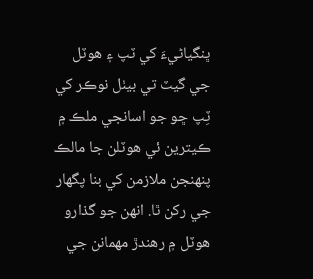ڀنگياڻيءَ کي ٽپ ۽ هوٽل جي گيٽ تي بيٺل نوڪر کي ٽِپ ڇو جو اسانجي ملڪ ۾ ڪيترين ئي هوٽلن جا مالڪ پنهنجن ملازمن کي بنا پگهار جي رکن ٿا. انهن جو گذارو هوٽل ۾ رهندڙ مهمانن جي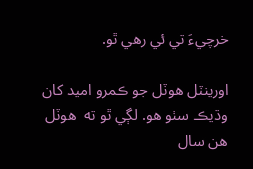خرچيءَ تي ئي رهي ٿو.

اورينٽل هوٽل جو ڪمرو اميد کان وڌيڪ سٺو هو. لڳي ٿو ته  هوٽل هن سال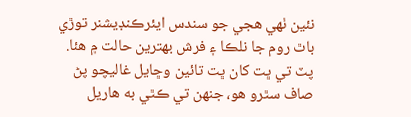نئين ٺهي هجي جو سندس ايئرڪنڊيشنر توڙي باٿ روم جا نلڪا ۽ فرش بهترين حالت ۾ هئا. پٽ تي ڀت کان ڀت تائين وڇايل غاليچو پڻ صاف سٿرو هو، جنهن تي ڪٿي به هاريل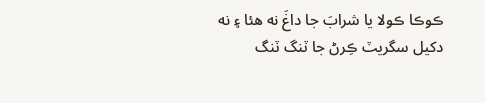ڪوڪا ڪولا يا شرابَ جا داغَ نه هئا ۽ نه دکيل سگريٽ ڪِرڻ جا ٽنگ ٽنگ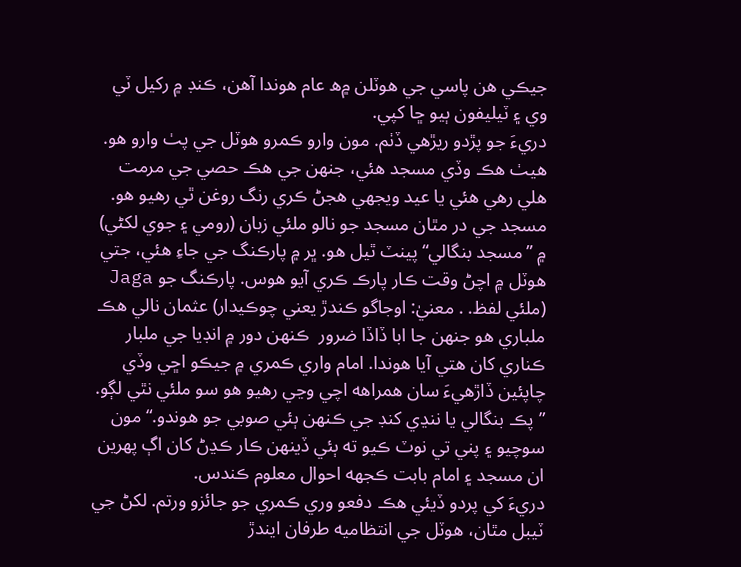جيڪي هن پاسي جي هوٽلن ۾ھ عام هوندا آهن، ڪنڊ ۾ رکيل ٽي وي ۽ ٽيليفون ٻيو ڇا کپي.
دريءَ جو پڙدو ريڙهي ڏٺم. مون وارو ڪمرو هوٽل جي پٺ وارو هو. هيٺ هڪ وڏي مسجد هئي، جنهن جي هڪ حصي جي مرمت هلي رهي هئي يا عيد ويجهي هجڻ ڪري رنگ روغن ٿي رهيو هو. مسجد جي در مٿان مسجد جو نالو ملئي زبان (رومي ۽ جوي لکڻي) ۾ ”مسجد بنگالي“ پينٽ ٿيل هو. ڀر ۾ پارڪنگ جي جاءِ هئي، جتي هوٽل ۾ اچڻ وقت ڪار پارڪ ڪري آيو هوس. پارڪنگ جو Jaga (ملئي لفظ. . معنيٰ: اوجاگو ڪندڙ يعني چوڪيدار) عثمان نالي هڪ ملباري هو جنهن جا ابا ڏاڏا ضرور  ڪنهن دور ۾ انڊيا جي ملبار ڪناري کان هتي آيا هوندا. امام واري ڪمري ۾ جيڪو اڇي وڏي چاپئين ڏاڙهيءَ سان همراهه اچي وڃي رهيو هو سو ملئي نٿي لڳو. ”پڪ بنگالي يا ننڍي کنڊ جي ڪنهن ٻئي صوبي جو هوندو.“ مون سوچيو ۽ پني تي نوٽ ڪيو ته ٻئي ڏينهن ڪار ڪڍڻ کان اڳ پهرين ان مسجد ۽ امام بابت ڪجهه احوال معلوم ڪندس.
دريءَ کي پردو ڏيئي هڪ دفعو وري ڪمري جو جائزو ورتم. لکڻ جي ٽيبل مٿان، هوٽل جي انتظاميه طرفان ايندڙ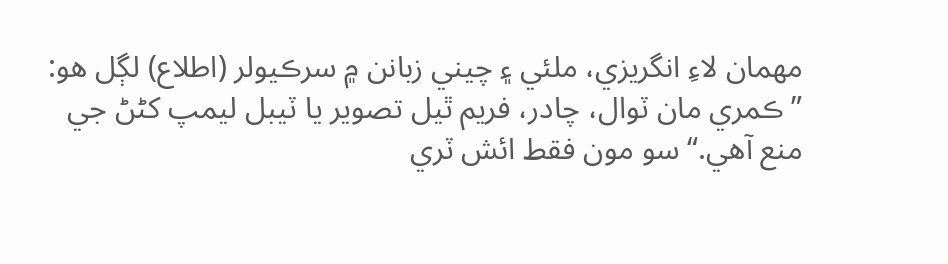مهمان لاءِ انگريزي، ملئي ۽ چيني زبانن ۾ سرڪيولر (اطلاع) لڳل هو: ”ڪمري مان ٽوال، چادر، فريم ٿيل تصوير يا ٽيبل ليمپ کڻڻ جي  منع آهي.“ سو مون فقط ائش ٽري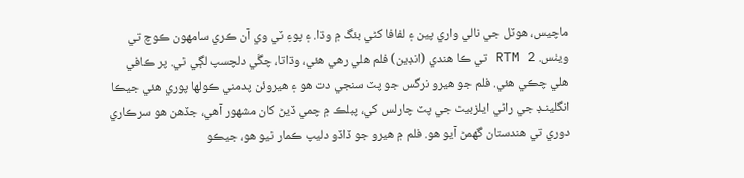ماچيس، هوٽل جي نالي واري پين ۽ لفافا کڻي بئگ ۾ وڌا. ۽ پوءِ ٽي وي آن ڪري سامهون ڪوچ تي ويٺس. RTM 2 تي ڪا هندي (انڊين) فلم هلي رهي هئي، وڌاتا، چڱي دلچسپ لڳي ٿي. پر ڪافي هلي چڪي هئي. فلم جو هيرو نرگس جو پٽ سنجي دت هو ۽ هيروئن پدمني ڪولها پوري هئي جيڪا انگلينـڊ جي راڻي ايلزبيٿ جي پٽ چارلس کي، پبلڪ ۾ چمي ڏيڻ کان مشهور آهي، جڏهن هو سرڪاري دوري تي هندستان گهمڻ آيو هو. فلم ۾ هيرو جو ڏاڏو دليپ ڪمار ٿيو هو، جيڪو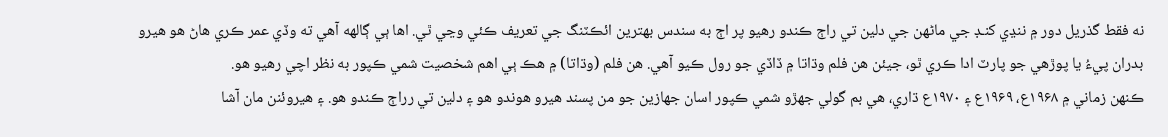نه فقط گذريل دور ۾ ننڍي کنـڊ جي ماڻهن جي دلين تي راڄ ڪندو رهيو پر اڄ به سندس بهترين ائڪٽنگ جي تعريف ڪئي وڃي ٿي. اها ٻي ڳالهه آهي ته وڏي عمر ڪري هاڻ هو هيرو بدران پيءُ يا پوڙهي جو پارٽ ادا ڪري ٿو، جيئن هن فلم وڌاتا ۾ ڏاڏي جو رول ڪيو آهي. هن فلم (وڌاتا) ۾ هڪ ٻي اهم شخصيت شمي ڪپور به نظر اچي رهيو هو.
ڪنهن زماني ۾ ۱۹۶۸ع، ۱۹۶۹ع ۽ ۱۹۷۰ع ڌاري، هي بم گولي جهڙو شمي ڪپور اسان جهازين جو من پسند هيرو هوندو هو ۽ دلين تي رراڄ ڪندو هو. ۽ هيروئنن مان آشا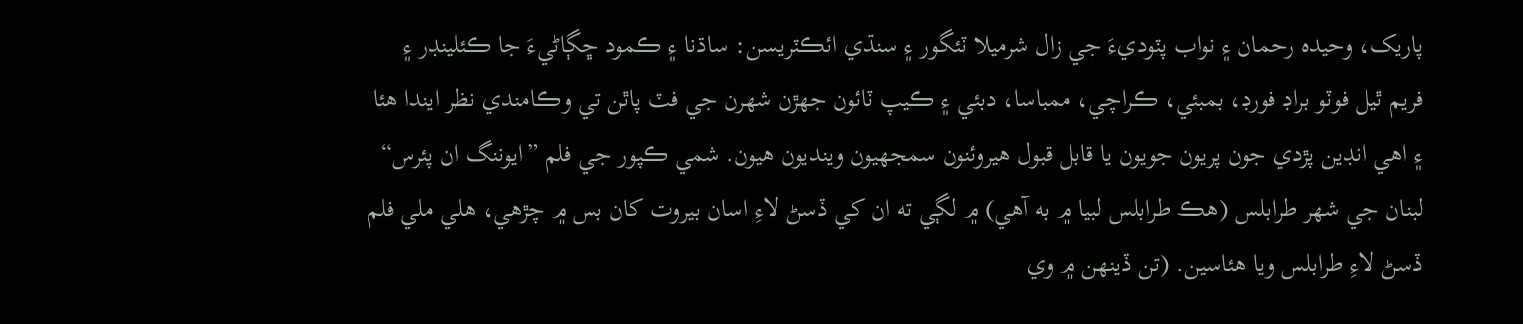پاريک، وحيده رحمان ۽ نواب پٽوديءَ جي زال شرميلا ٽئگور ۽ سنڌي ائڪٽريسن: ساڌنا ۽ ڪمود ڇڳاڻيءَ جا ڪئلينڊر ۽ فريم ٿيل فوٽو براڊ فورڊ، بمبئي، ڪراچي، ممباسا، دبئي ۽ ڪيپ ٽائون جهڙن شهرن جي فٽ پاٿن تي وڪامندي نظر ايندا هئا ۽ اهي انڊين پڙدي جون پريون جويون يا قابل قبول هيروئنون سمجهيون وينديون هيون. شمي ڪپور جي فلم ”ايوننگ ان پئرس“ لبنان جي شهر طرابلس (هڪ طرابلس لبيا ۾ به آهي) ۾ لڳي ته ان کي ڏسڻ لاءِ اسان بيروت کان بس ۾ چڙهي، هلي ملي فلم ڏسڻ لاءِ طرابلس ويا هئاسين. (تن ڏينهن ۾ وي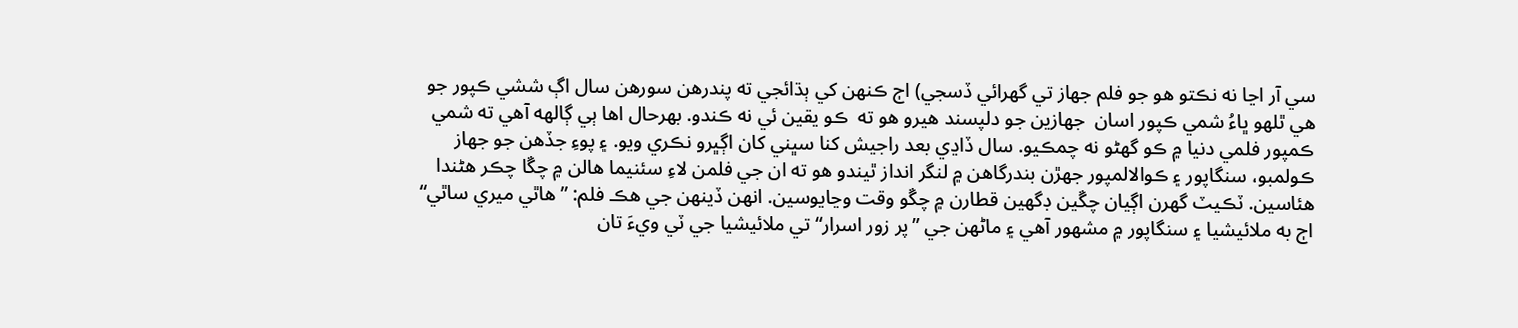سي آر اڃا نه نڪتو هو جو فلم جهاز تي گهرائي ڏسجي) اڄ ڪنهن کي ٻڌائجي ته پندرهن سورهن سال اڳ ششي ڪپور جو هي ٿلهو ڀاءُ شمي ڪپور اسان  جهازين جو دلپسند هيرو هو ته  ڪو يقين ئي نه ڪندو. بهرحال اها ٻي ڳالهه آهي ته شمي ڪمپور فلمي دنيا ۾ ڪو گهڻو نه چمڪيو. سال ڏاڍي بعد راجيش کنا سڀني کان اڳڀرو نڪري ويو. ۽ پوءِ جڏهن جو جهاز ڪولمبو، سنگاپور ۽ ڪوالالمپور جهڙن بندرگاهن ۾ لنگر انداز ٿيندو هو ته ان جي فلمن لاءِ سئنيما هالن ۾ چڱا چڪر هڻندا هئاسين. ٽڪيٽ گهرن اڳيان چڱين ڊگهين قطارن ۾ چڱو وقت وڃايوسين. انهن ڏينهن جي هڪ فلم: ”هاٿي ميري ساٿي“ اڄ به ملائيشيا ۽ سنگاپور ۾ مشهور آهي ۽ ماڻهن جي ”پر زور اسرار“ تي ملائيشيا جي ٽي ويءَ تان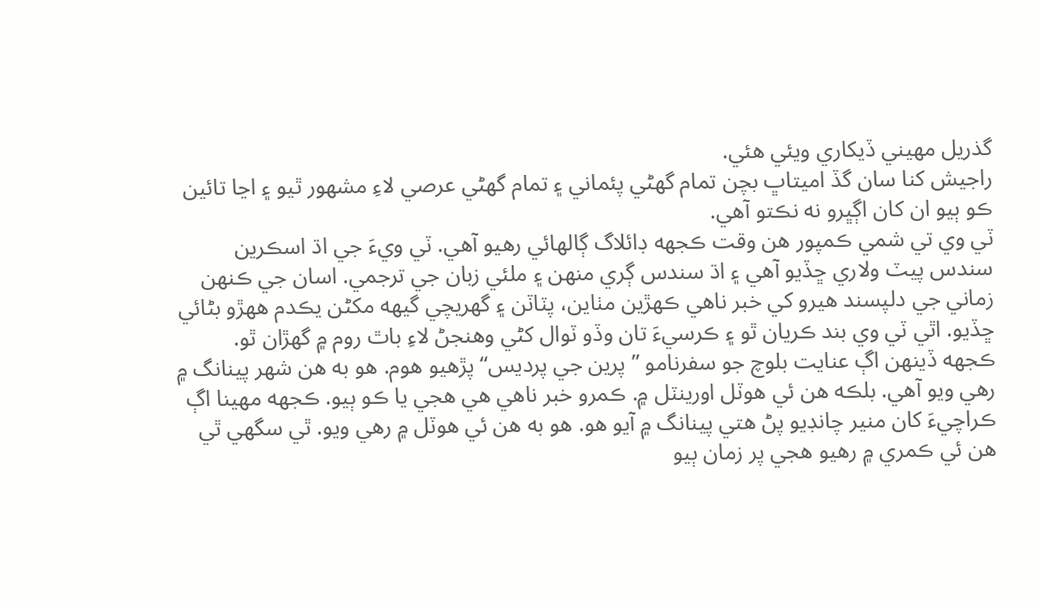گذريل مهيني ڏيکاري ويئي هئي.
راجيش کنا سان گڏ اميتاڀ بچن تمام گهڻي پئماني ۽ تمام گهڻي عرصي لاءِ مشهور ٿيو ۽ اڃا تائين ڪو ٻيو ان کان اڳڀرو نه نڪتو آهي.
ٽي وي تي شمي ڪمپور هن وقت ڪجهه ڊائلاگ ڳالهائي رهيو آهي. ٽي ويءَ جي اڌ اسڪرين سندس پيٽ ولاري ڇڏيو آهي ۽ اڌ سندس ڳري منهن ۽ ملئي زبان جي ترجمي. اسان جي ڪنهن زماني جي دلپسند هيرو کي خبر ناهي ڪهڙين مٺاين، پٽاٽن ۽ گهريچي گيهه مکڻن يڪدم ههڙو بڻائي ڇڏيو. اٿي ٽي وي بند ڪريان ٿو ۽ ڪرسيءَ تان وڏو ٽوال کڻي وهنجڻ لاءِ باٿ روم ۾ گهڙان ٿو.
ڪجهه ڏينهن اڳ عنايت بلوچ جو سفرنامو ”پرين جي پرديس“ پڙهيو هوم. هو به هن شهر پينانگ ۾ رهي ويو آهي. بلڪه هن ئي هوٽل اورينٽل ۾. ڪمرو خبر ناهي هي هجي يا ڪو ٻيو. ڪجهه مهينا اڳ ڪراچيءَ کان منير چانڊيو پڻ هتي پينانگ ۾ آيو هو. هو به هن ئي هوٽل ۾ رهي ويو. ٿي سگهي ٿي هن ئي ڪمري ۾ رهيو هجي پر زمان ٻيو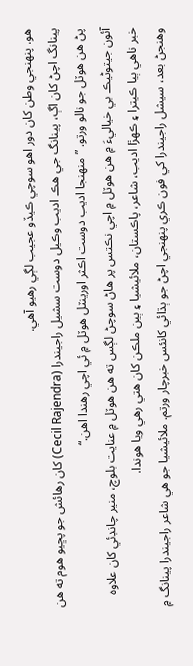هو. پنهنجي وطن کان دور اهو سوچي ڪيڏو عجيب لڳي رهيو آهي.
پينانگ اچڻ کان اڳ، پينانگ جي هڪ اديب وڪيل دوست سشيل راجيندرا (Cecil Rajendra) کان رهائش جو پڇيو هوم ته هن پڻ هن هوٽل جو نالو ورتو. ”منهنجا اديب دوست اڪثر اورينٽل هوٽل ۾ ئي اچي رهندا اهن.“
آئون جيتوڻيڪ بي خياليءَ ۾ هن هوٽل ۾ اچي نڪتس پر هاڻ سوچڻ لڳس ته هن هوٽل ۾ عنايت بلوچ، منير چانڊئي کان علاوه خبر ناهي ٻيا ڪيترا ۽ ڪهڙا اديب، شاعر، پاڪستان، ملائيشيا ۽ ٻين ملڪن کان هتي رهي ويا هوندا.
وهنجڻ بعد، سيشل راجيندرا کي فون ڪري پنهنجي اچڻ جو ٻڌائي کانئس خبرچار ورتم. ملائيشيا جو هي شاعر راجيندرا پينانگ ۾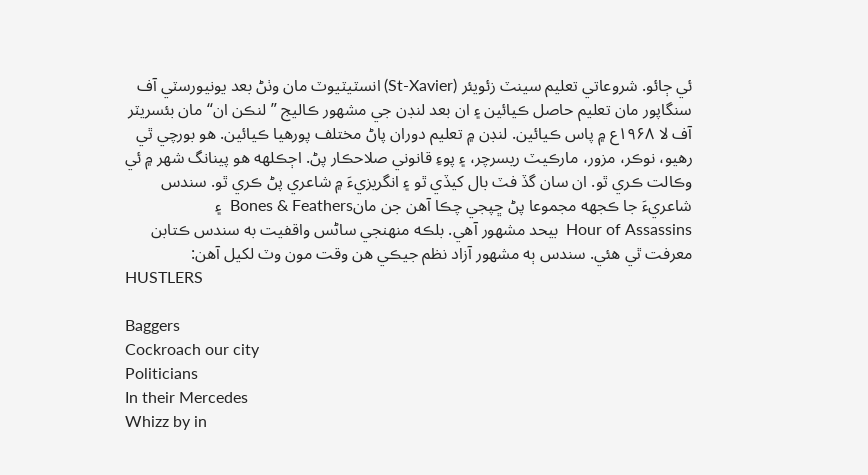ئي ڄائو. شروعاتي تعليم سينٽ زئويئر (St-Xavier) انسٽيٽيوٽ مان وٺڻ بعد يونيورسٽي آف سنگاپور مان تعليم حاصل ڪيائين ۽ ان بعد لنڊن جي مشهور ڪاليج ”لنڪن ان“ مان بئسريٽر آف لا ۱۹۶۸ع ۾ پاس ڪيائين. لنڊن ۾ تعليم دوران پاڻ مختلف پورهيا ڪيائين. هو بورچي ٿي رهيو، نوڪر، مزور، مارڪيٽ ريسرچر، ۽ پوءِ قانوني صلاحڪار پڻ. اڄڪلهه هو پينانگ شهر ۾ ئي وڪالت ڪري ٿو. ان سان گڏ فٽ بال کيڏي ٿو ۽ انگريزيءَ ۾ شاعري پڻ ڪري ٿو. سندس شاعريءَ جا ڪجهه مجموعا پڻ ڇپجي چڪا آهن جن مانBones & Feathers  ۽
Hour of Assassins  بيحد مشهور آهي. بلڪه منهنجي ساڻس واقفيت به سندس ڪتابن معرفت ٿي هئي. سندس ٻه مشهور آزاد نظم جيڪي هن وقت مون وٽ لکيل آهن:
HUSTLERS

Baggers
Cockroach our city
Politicians
In their Mercedes
Whizz by in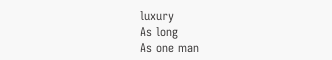luxury
As long
As one man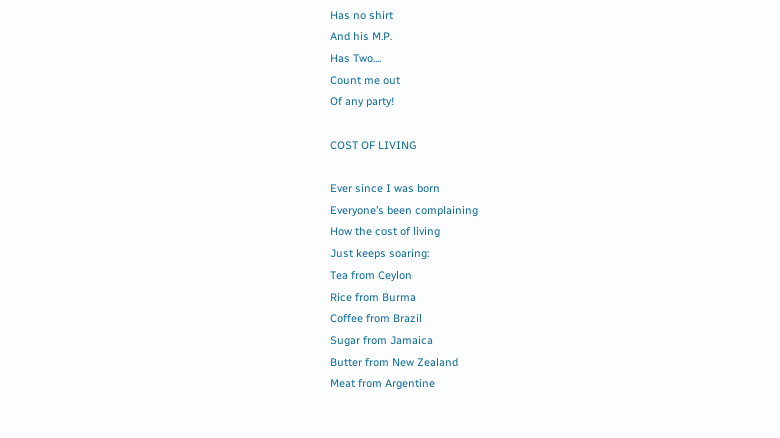Has no shirt
And his M.P.
Has Two....
Count me out
Of any party!

COST OF LIVING

Ever since I was born
Everyone’s been complaining
How the cost of living
Just keeps soaring:
Tea from Ceylon
Rice from Burma
Coffee from Brazil
Sugar from Jamaica
Butter from New Zealand
Meat from Argentine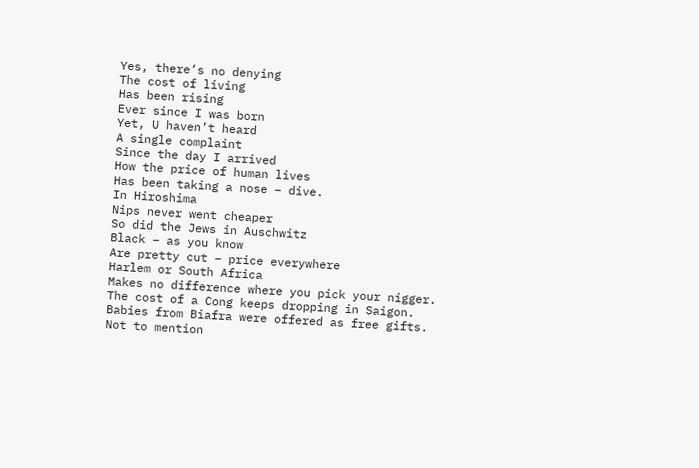Yes, there’s no denying
The cost of living
Has been rising
Ever since I was born
Yet, U haven’t heard
A single complaint
Since the day I arrived
How the price of human lives
Has been taking a nose – dive.
In Hiroshima
Nips never went cheaper
So did the Jews in Auschwitz
Black – as you know
Are pretty cut – price everywhere
Harlem or South Africa
Makes no difference where you pick your nigger.
The cost of a Cong keeps dropping in Saigon.
Babies from Biafra were offered as free gifts.
Not to mention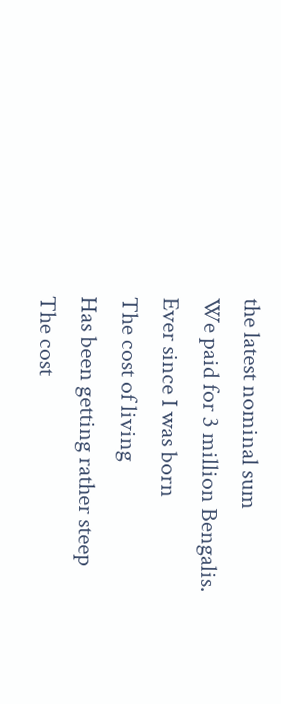the latest nominal sum
We paid for 3 million Bengalis.
Ever since I was born
The cost of living
Has been getting rather steep
The cost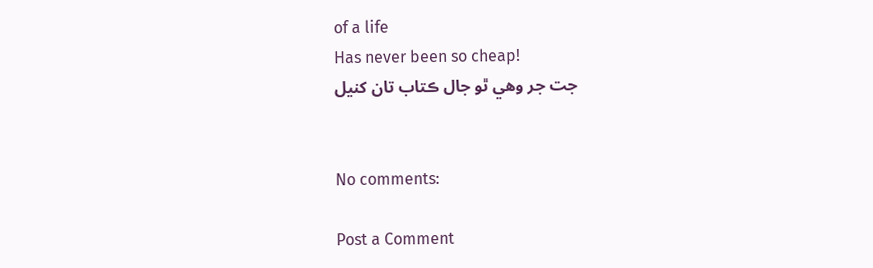of a life
Has never been so cheap!
جت جر وهي ٿو جال ڪتاب تان کنيل


No comments:

Post a Comment